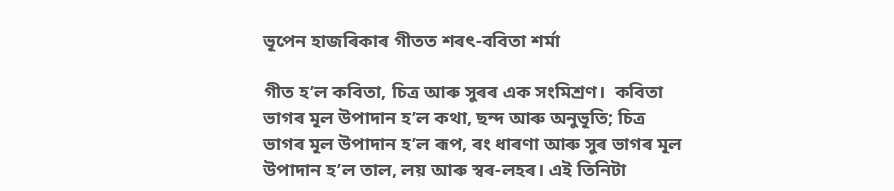ভূপেন হাজৰিকাৰ গীতত শৰৎ-ববিতা শৰ্মা

গীত হ’ল কবিতা, চিত্ৰ আৰু সুৰৰ এক সংমিশ্ৰণ।  কবিতা ভাগৰ মূল উপাদান হ’ল কথা, ছন্দ আৰু অনুভূতি; চিত্ৰ ভাগৰ মূল উপাদান হ’ল ৰূপ, ৰং ধাৰণা আৰু সুৰ ভাগৰ মূল উপাদান হ’ল তাল, লয় আৰু স্বৰ-লহৰ। এই তিনিটা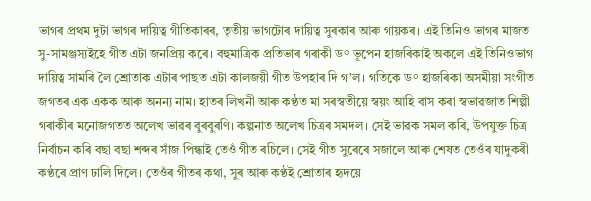ভাগৰ প্ৰথম দুটা ভাগৰ দায়িত্ব গীতিকাৰৰ, তৃতীয় ভাগটোৰ দায়িত্ব সুৰকাৰ আৰু গায়কৰ। এই তিনিও ভাগৰ মাজত সু-সামঞ্জস্যইহে গীত এটা জনপ্ৰিয় কৰে। বহুমাত্ৰিক প্ৰতিভাৰ গৰাকী ড° ভূপেন হাজৰিকাই অকলে এই তিনিওভাগ দায়িত্ব সামৰি লৈ শ্ৰোতাক এটাৰ পাছত এটা কালজয়ী গীত উপহাৰ দি গ’ল। গতিকে ড° হাজৰিকা অসমীয়া সংগীত জগতৰ এক একক আৰু অনন্য নাম। হাতৰ লিখনী আৰু কণ্ঠত মা সৰস্বতীয়ে স্বয়ং আহি বাস কৰা স্বভাৱজাত শিল্পী গৰাকীৰ মনোজগতত অলেখ ভাৱৰ বুৰবুৰণি। কল্পনাত অলেখ চিত্ৰৰ সমদল। সেই ভাৱক সমল কৰি, উপযুক্ত চিত্ৰ নিৰ্বাচন কৰি বছা বছা শব্দৰ সাঁজ পিন্ধাই তেওঁ গীত ৰচিলে। সেই গীত সুৰেৰে সজালে আৰু শেষত তেওঁৰ যাদুকৰী কণ্ঠৰে প্ৰাণ ঢালি দিলে। তেওঁৰ গীতৰ কথা, সুৰ আৰু কণ্ঠই শ্ৰোতাৰ হৃদয়ে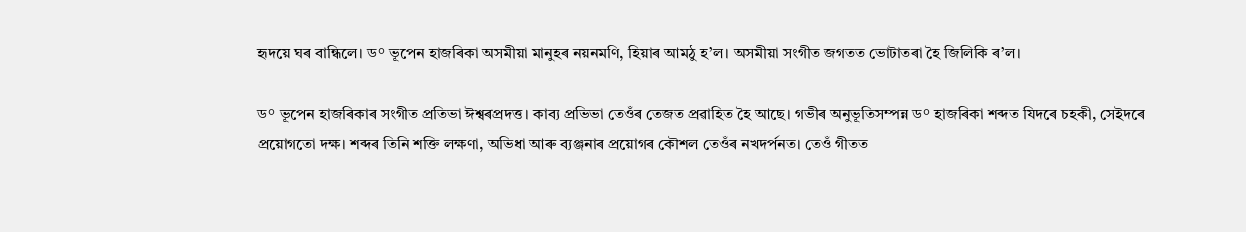হৃদয়ে ঘৰ বান্ধিলে। ড° ভূপেন হাজৰিকা অসমীয়া মানুহৰ নয়নমণি, হিয়াৰ আমঠু হ’ল। অসমীয়া সংগীত জগতত ভোটাতৰা হৈ জিলিকি ৰ’ল।

ড° ভূপেন হাজৰিকাৰ সংগীত প্ৰতিভা ঈশ্বৰপ্ৰদত্ত। কাব্য প্ৰভিভা তেওঁৰ তেজত প্ৰৱাহিত হৈ আছে। গভীৰ অনুভূতিসম্পন্ন ড° হাজৰিকা শব্দত যিদৰে চহকী, সেইদৰে প্ৰয়োগতো দক্ষ। শব্দৰ তিনি শক্তি লক্ষণা, অভিধা আৰু ব্যঞ্জনাৰ প্ৰয়োগৰ কৌশল তেওঁৰ নখদৰ্পনত। তেওঁ গীতত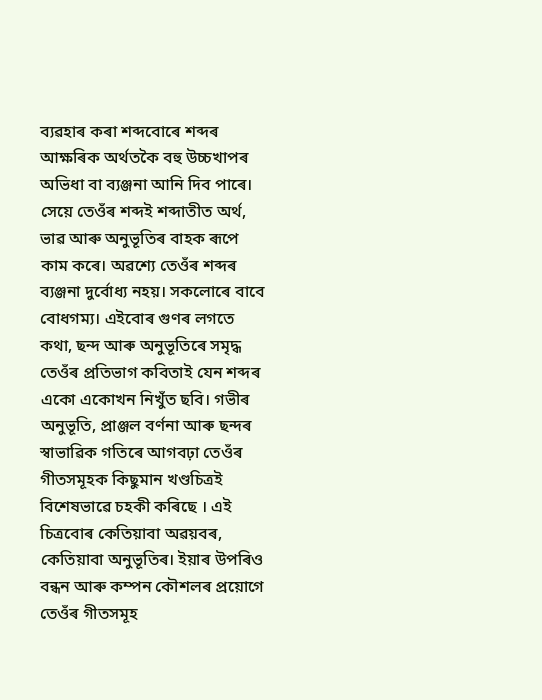ব্যৱহাৰ কৰা শব্দবোৰে শব্দৰ আক্ষৰিক অৰ্থতকৈ বহু উচ্চখাপৰ অভিধা বা ব্যঞ্জনা আনি দিব পাৰে। সেয়ে তেওঁৰ শব্দই শব্দাতীত অৰ্থ, ভাৱ আৰু অনুভূতিৰ বাহক ৰূপে কাম কৰে। অৱশ্যে তেওঁৰ শব্দৰ ব্যঞ্জনা দুৰ্বোধ্য নহয়। সকলোৰে বাবে বোধগম্য। এইবোৰ গুণৰ লগতে কথা, ছন্দ আৰু অনুভূতিৰে সমৃদ্ধ তেওঁৰ প্ৰতিভাগ কবিতাই যেন শব্দৰ একো একোখন নিখুঁত ছবি। গভীৰ অনুভূতি, প্ৰাঞ্জল বৰ্ণনা আৰু ছন্দৰ স্বাভাৱিক গতিৰে আগবঢ়া তেওঁৰ গীতসমূহক কিছুমান খণ্ডচিত্ৰই বিশেষভাৱে চহকী কৰিছে । এই চিত্ৰবোৰ কেতিয়াবা অৱয়বৰ, কেতিয়াবা অনুভূতিৰ। ইয়াৰ উপৰিও বন্ধন আৰু কম্পন কৌশলৰ প্ৰয়োগে তেওঁৰ গীতসমূহ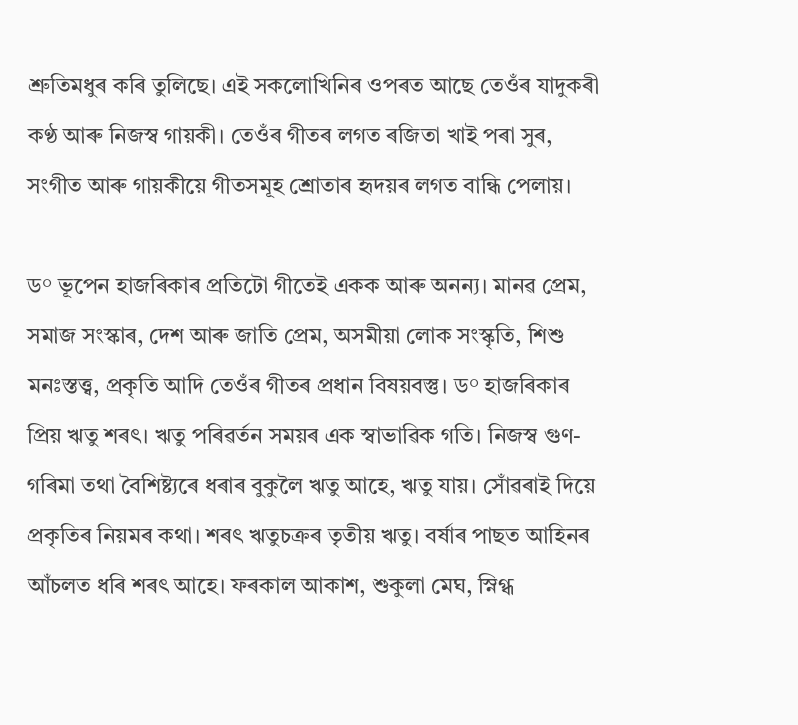শ্ৰুতিমধুৰ কৰি তুলিছে। এই সকলোখিনিৰ ওপৰত আছে তেওঁৰ যাদুকৰী কণ্ঠ আৰু নিজস্ব গায়কী। তেওঁৰ গীতৰ লগত ৰজিতা খাই পৰা সুৰ, সংগীত আৰু গায়কীয়ে গীতসমূহ শ্ৰোতাৰ হৃদয়ৰ লগত বান্ধি পেলায়।

ড° ভূপেন হাজৰিকাৰ প্ৰতিটো গীতেই একক আৰু অনন্য। মানৱ প্ৰেম, সমাজ সংস্কাৰ, দেশ আৰু জাতি প্ৰেম, অসমীয়া লোক সংস্কৃতি, শিশু মনঃস্তত্ত্ব, প্ৰকৃতি আদি তেওঁৰ গীতৰ প্ৰধান বিষয়বস্তু। ড° হাজৰিকাৰ প্ৰিয় ঋতু শৰৎ। ঋতু পৰিৱৰ্তন সময়ৰ এক স্বাভাৱিক গতি। নিজস্ব গুণ-গৰিমা তথা বৈশিষ্ট্যৰে ধৰাৰ বুকুলৈ ঋতু আহে, ঋতু যায়। সোঁৱৰাই দিয়ে প্ৰকৃতিৰ নিয়মৰ কথা। শৰৎ ঋতুচক্ৰৰ তৃতীয় ঋতু। বৰ্ষাৰ পাছত আহিনৰ আঁচলত ধৰি শৰৎ আহে। ফৰকাল আকাশ, শুকুলা মেঘ, স্নিগ্ধ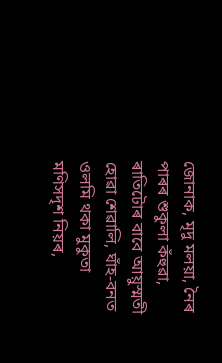জোনাক, মৃদু মলয়া, নৈৰ পাৰৰ শুকুলা কঁহুৱা, ৰাতিটোৰ বাবে আয়ুস্মতী হোৱা শেৱালি, ঘাঁহ-বনত ওলমি থকা মুকুতা মণিসদৃশ নিয়ৰ,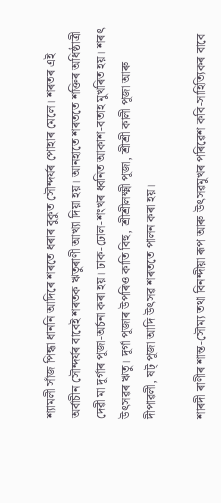শ্যামলী সাঁজ পিন্ধা ধাননি আদিৰে শৰতে ধৰাৰ বুকুত সৌন্দৰ্যৰ পোহাৰ মেলে। শৰতৰ এই অৰ্বাচীন সৌন্দৰ্যৰ বাবেই শৰতক ঋতুৰাণী আখ্যা দিয়া হয়। আনহাতে শৰততে শক্তিৰ অধিষ্ঠাত্ৰী দেৱী মা দূৰ্গাৰ পূজা-অৰ্চনা কৰা হয়। ঢাক-ঢোল-শংখৰ ধ্বনিত আকাশ-বতাহ মুখৰিত হয়। শৰৎ উৎসৱৰ ঋতু। দূৰ্গা পূজাৰ উপৰিও কাতি বিহু, শ্ৰীশ্ৰীলক্ষ্মী পূজা, শ্ৰীশ্ৰী কালী পূজা আৰু দীপাৱলী, ষট্ পূজা আদি উৎসৱ শৰততে পালন কৰা হয়।

শাৰদী ৰাণীৰ শান্ত-সৌম্য তথা বিনন্দীয়া ৰূপ আৰু উৎসৱমুখৰ পৰিৱেশ কবি-সাহিত্যিকৰ বাবে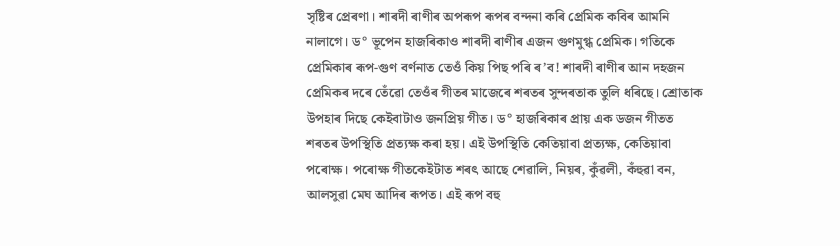সৃষ্টিৰ প্ৰেৰণা। শাৰদী ৰাণীৰ অপৰূপ ৰূপৰ বন্দনা কৰি প্ৰেমিক কবিৰ আমনি নালাগে। ড° ভূপেন হাজৰিকাও শাৰদী ৰাণীৰ এজন গুণমুগ্ধ প্ৰেমিক। গতিকে প্ৰেমিকাৰ ৰূপ-গুণ বৰ্ণনাত তেওঁ কিয় পিছ পৰি ৰ’ব! শাৰদী ৰাণীৰ আন দহজন প্ৰেমিকৰ দৰে তেঁৱো তেওঁৰ গীতৰ মাজেৰে শৰতৰ সুন্দৰতাক তুলি ধৰিছে। শ্ৰোতাক উপহাৰ দিছে কেইবাটাও জনপ্ৰিয় গীত। ড° হাজৰিকাৰ প্ৰায় এক ডজন গীতত শৰতৰ উপস্থিতি প্ৰত্যক্ষ কৰা হয়। এই উপস্থিতি কেতিয়াবা প্ৰত্যক্ষ, কেতিয়াবা পৰোক্ষ। পৰোক্ষ গীতকেইটাত শৰৎ আছে শেৱালি, নিয়ৰ, কুঁৱলী, কঁহুৱা বন, আলসুৱা মেঘ আদিৰ ৰূপত। এই ৰূপ বহু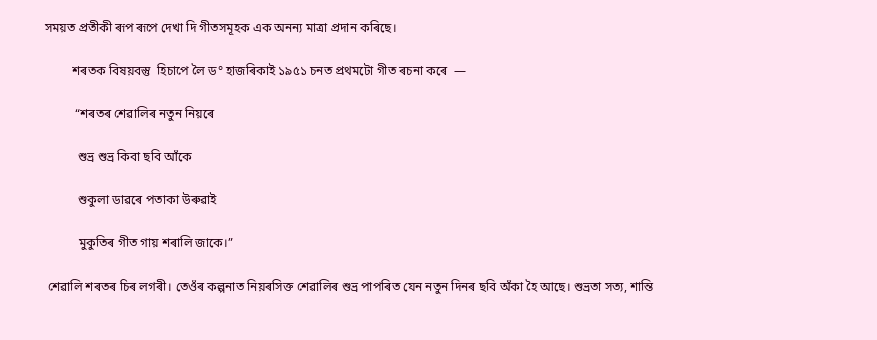সময়ত প্ৰতীকী ৰূপ ৰূপে দেখা দি গীতসমূহক এক অনন্য মাত্ৰা প্ৰদান কৰিছে।

         শৰতক বিষয়বস্তু  হিচাপে লৈ ড° হাজৰিকাই ১৯৫১ চনত প্ৰথমটো গীত ৰচনা কৰে  —

          “শৰতৰ শেৱালিৰ নতুন নিয়ৰে

           শুভ্ৰ শুভ্ৰ কিবা ছবি আঁকে

           শুকুলা ডাৱৰে পতাকা উৰুৱাই

           মুকুতিৰ গীত গায় শৰালি জাকে।”

 শেৱালি শৰতৰ চিৰ লগৰী। তেওঁৰ কল্পনাত নিয়ৰসিক্ত শেৱালিৰ শুভ্ৰ পাপৰিত যেন নতুন দিনৰ ছবি অঁকা হৈ আছে। শুভ্ৰতা সত্য, শান্তি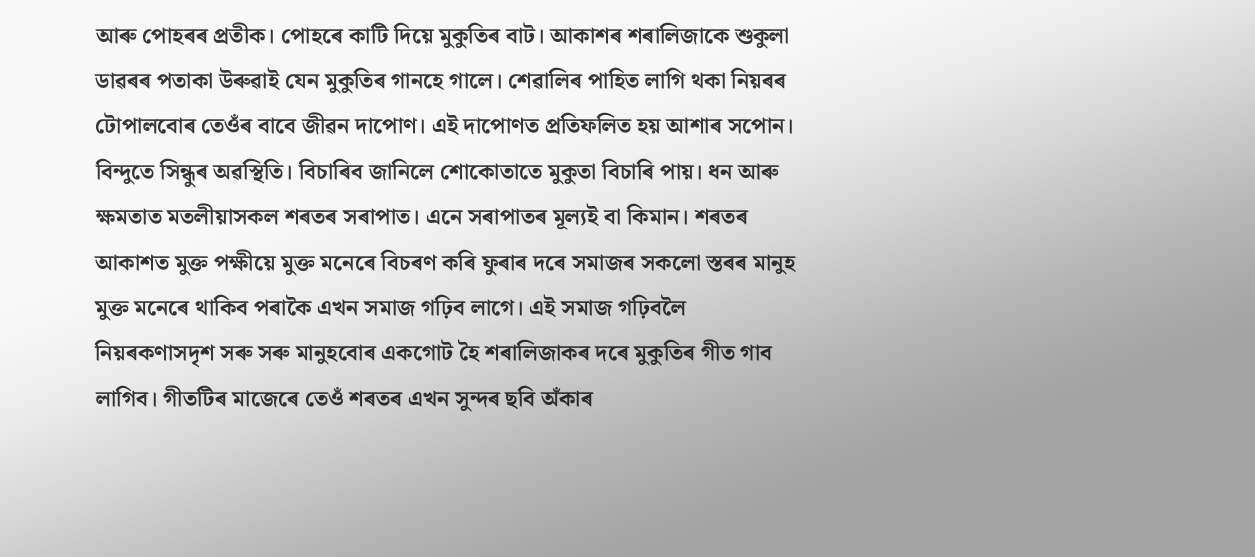আৰু পোহৰৰ প্ৰতীক। পোহৰে কাটি দিয়ে মুকুতিৰ বাট। আকাশৰ শৰালিজাকে শুকুলা ডাৱৰৰ পতাকা উৰুৱাই যেন মুকুতিৰ গানহে গালে। শেৱালিৰ পাহিত লাগি থকা নিয়ৰৰ টোপালবোৰ তেওঁৰ বাবে জীৱন দাপোণ। এই দাপোণত প্ৰতিফলিত হয় আশাৰ সপোন। বিন্দুতে সিন্ধুৰ অৱস্থিতি। বিচাৰিব জানিলে শোকোতাতে মুকুতা বিচাৰি পায়। ধন আৰু ক্ষমতাত মতলীয়াসকল শৰতৰ সৰাপাত। এনে সৰাপাতৰ মূল্যই বা কিমান। শৰতৰ আকাশত মুক্ত পক্ষীয়ে মুক্ত মনেৰে বিচৰণ কৰি ফুৰাৰ দৰে সমাজৰ সকলো স্তৰৰ মানুহ মুক্ত মনেৰে থাকিব পৰাকৈ এখন সমাজ গঢ়িব লাগে। এই সমাজ গঢ়িবলৈ নিয়ৰকণাসদৃশ সৰু সৰু মানুহবোৰ একগোট হৈ শৰালিজাকৰ দৰে মুকুতিৰ গীত গাব লাগিব। গীতটিৰ মাজেৰে তেওঁ শৰতৰ এখন সুন্দৰ ছবি অঁকাৰ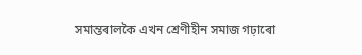সমান্তৰালকৈ এখন শ্ৰেণীহীন সমাজ গঢ়াৰো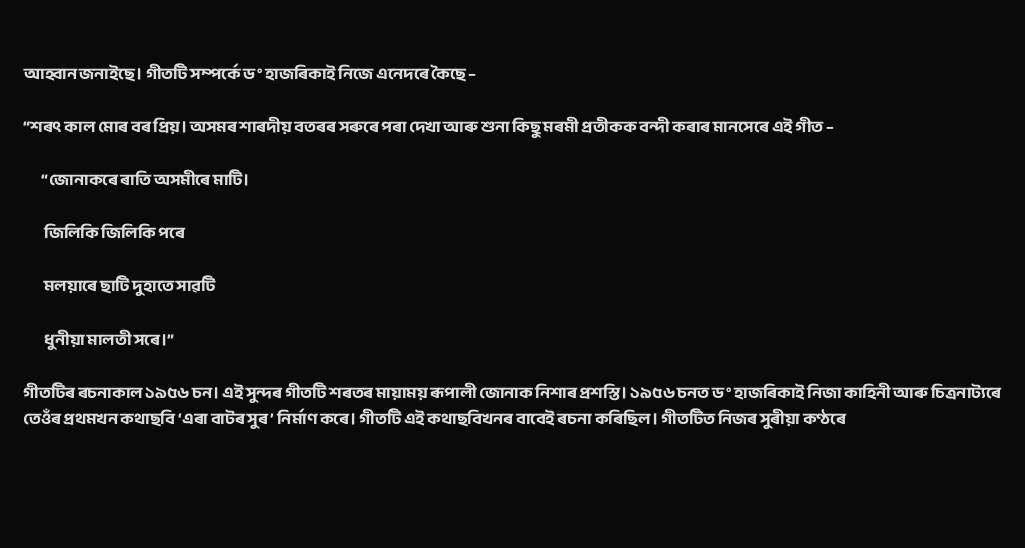আহ্বান জনাইছে। গীতটি সম্পৰ্কে ড° হাজৰিকাই নিজে এনেদৰে কৈছে –

“শৰৎ কাল মোৰ বৰ প্ৰিয়। অসমৰ শাৰদীয় বতৰৰ সৰুৰে পৰা দেখা আৰু শুনা কিছু মৰমী প্ৰতীকক বন্দী কৰাৰ মানসেৰে এই গীত –

       “জোনাকৰে ৰাতি অসমীৰে মাটি।

        জিলিকি জিলিকি পৰে

        মলয়াৰে ছাটি দুহাতে সাৱটি

        ধুনীয়া মালতী সৰে।”

গীতটিৰ ৰচনাকাল ১৯৫৬ চন। এই সুন্দৰ গীতটি শৰতৰ মায়াময় ৰূপালী জোনাক নিশাৰ প্ৰশস্তি। ১৯৫৬ চনত ড° হাজৰিকাই নিজা কাহিনী আৰু চিত্ৰনাট্যৰে তেওঁৰ প্ৰথমখন কথাছবি ‘এৰা বাটৰ সুৰ’ নিৰ্মাণ কৰে। গীতটি এই কথাছবিখনৰ বাবেই ৰচনা কৰিছিল। গীতটিত নিজৰ সুৰীয়া কণ্ঠৰে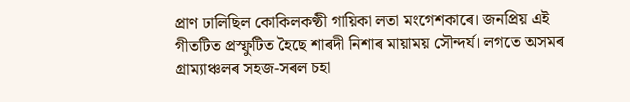প্ৰাণ ঢালিছিল কোকিলকণ্ঠী গায়িকা লতা মংগেশকাৰে। জনপ্ৰিয় এই গীতটিত প্ৰস্ফুটিত হৈছে শাৰদী নিশাৰ মায়াময় সৌন্দৰ্য। লগতে অসমৰ গ্ৰাম্যাঞ্চলৰ সহজ-সৰল চহা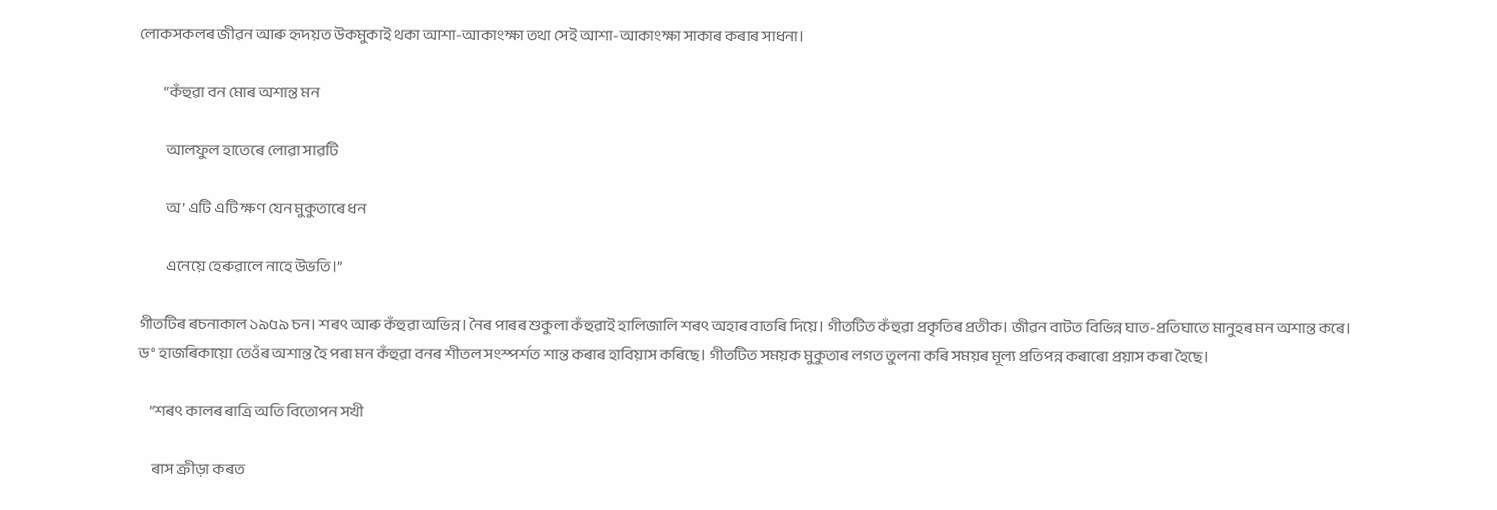লোকসকলৰ জীৱন আৰু হৃদয়ত উকমুকাই থকা আশা-আকাংক্ষা তথা সেই আশা-আকাংক্ষা সাকাৰ কৰাৰ সাধনা।

         “কঁহুৱা বন মোৰ অশান্ত মন

          আলফুল হাতেৰে লোৱা সাৱটি

          অ’ এটি এটি ক্ষণ যেন মুকুতাৰে ধন

          এনেয়ে হেৰুৱালে নাহে উভতি।”

গীতটিৰ ৰচনাকাল ১৯৫৯ চন। শৰৎ আৰু কঁহুৱা অভিন্ন। নৈৰ পাৰৰ শুকুলা কঁহুৱাই হালিজালি শৰৎ অহাৰ বাতৰি দিয়ে। গীতটিত কঁহুৱা প্ৰকৃতিৰ প্ৰতীক। জীৱন বাটত বিভিন্ন ঘাত-প্ৰতিঘাতে মানুহৰ মন অশান্ত কৰে। ড° হাজৰিকায়ো তেওঁৰ অশান্ত হৈ পৰা মন কঁহুৱা বনৰ শীতল সংস্পৰ্শত শান্ত কৰাৰ হাবিয়াস কৰিছে। গীতটিত সময়ক মুকুতাৰ লগত তুলনা কৰি সময়ৰ মূল্য প্ৰতিপন্ন কৰাৰো প্ৰয়াস কৰা হৈছে।

    “শৰৎ কালৰ ৰাত্ৰি অতি বিতোপন সখী

     ৰাস ক্ৰীড়া কৰত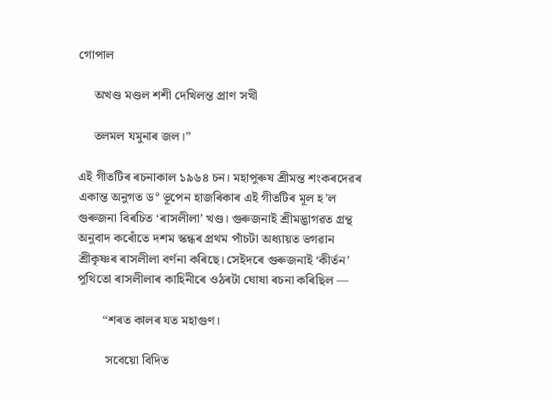গোপাল

     অখণ্ড মণ্ডল শশী দেখিলন্ত প্ৰাণ সখী

     তলমল যমুনাৰ জল।”

এই গীতটিৰ ৰচনাকাল ১৯৬৪ চন। মহাপুৰুষ শ্ৰীমন্ত শংকৰদেৱৰ একান্ত অনুগত ড° ভূপেন হাজৰিকাৰ এই গীতটিৰ মূল হ’ল গুৰুজনা বিৰচিত ‘ৰাসলীলা’ খণ্ড। গুৰুজনাই শ্ৰীমদ্ভাগৱত গ্ৰন্থ অনুবাদ কৰোঁতে দশম স্কন্ধৰ প্ৰথম পাঁচটা অধ্যায়ত ভগৱান শ্ৰীকৃষ্ণৰ ৰাসলীলা বৰ্ণনা কৰিছে।‌ সেইদৰে গুৰুজনাই ‘কীৰ্তন’ পুথিতো ৰাসলীলাৰ কাহিনীৰে ওঠৰটা ঘোষা ৰচনা কৰিছিল —

        “শৰত কালৰ যত মহাগুণ।

         সবেয়ো বিদিত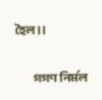হৈল।।

         গগণ নিৰ্মল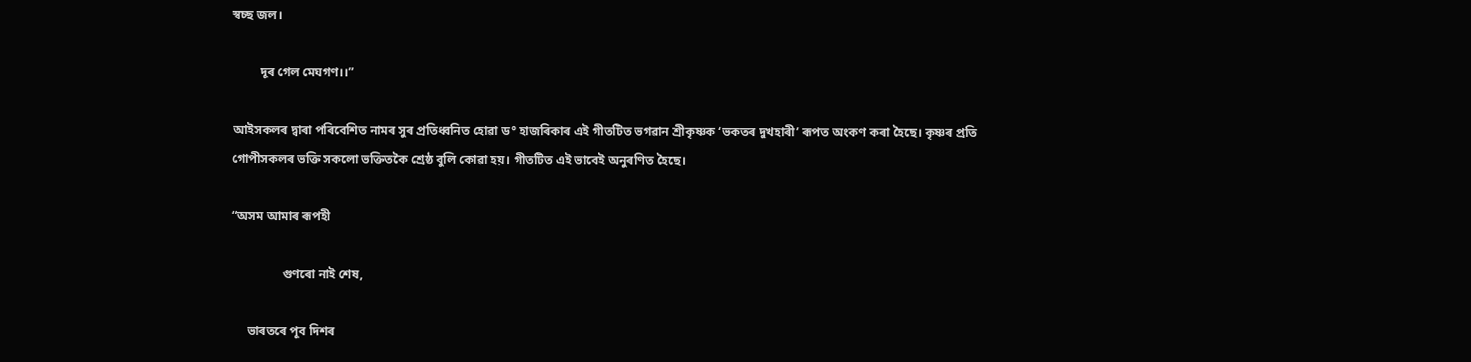স্বচ্ছ জল।

         দূৰ গেল মেঘগণ।।”

আইসকলৰ দ্বাৰা পৰিবেশিত নামৰ সুৰ প্ৰতিধ্বনিত হোৱা ড° হাজৰিকাৰ এই গীতটিত ভগৱান শ্ৰীকৃষ্ণক ‘ভকতৰ‌ দুখহাৰী’ ৰূপত অংকণ কৰা হৈছে। কৃষ্ণৰ প্ৰতি গোপীসকলৰ ভক্তি সকলো ভক্তিতকৈ শ্ৰেষ্ঠ বুলি কোৱা হয়। গীতটিত এই ভাবেই অনুৰণিত হৈছে।

“অসম আমাৰ ৰূপহী

                গুণৰো নাই শেষ,

     ভাৰতৰে পূব দিশৰ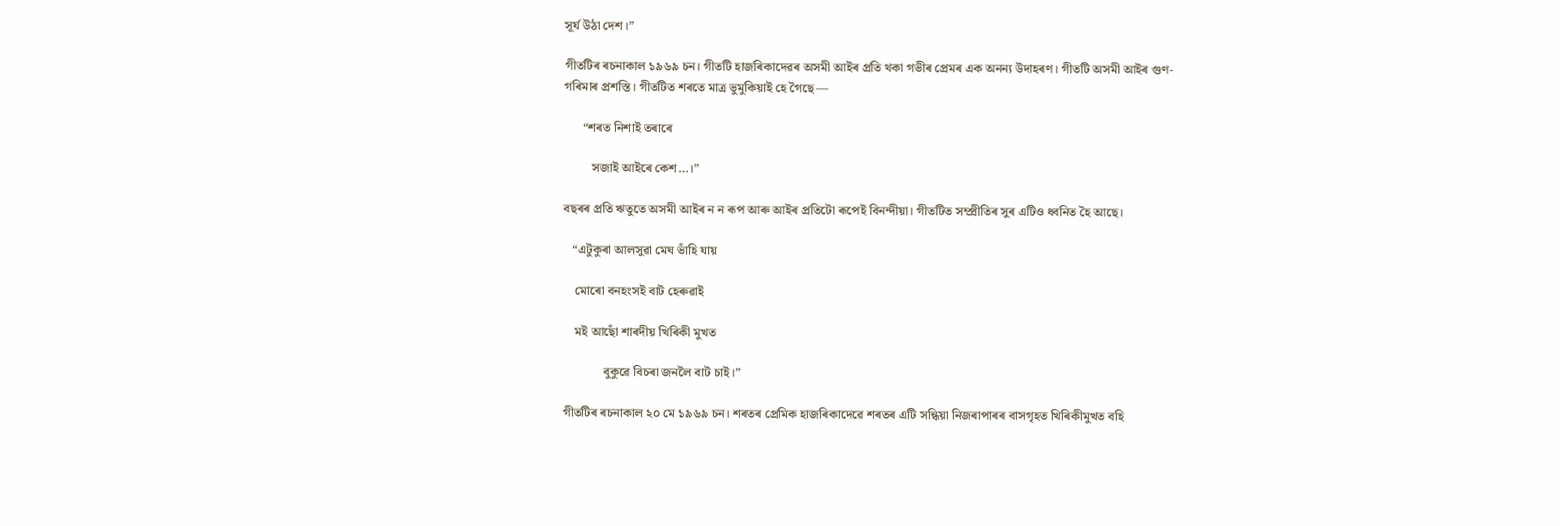সূৰ্য উঠা দেশ।”

গীতটিৰ ৰচনাকাল ১৯৬৯ চন। গীতটি হাজৰিকাদেৱৰ অসমী আইৰ প্ৰতি থকা গভীৰ প্ৰেমৰ এক অনন্য উদাহৰণ। গীতটি অসমী আইৰ গুণ-গৰিমাৰ প্ৰশস্তি। গীতটিত শৰতে মাত্ৰ ভুমুকিয়াই হে গৈছে —

      “শৰত নিশাই তৰাৰে

         সজাই আইৰে কেশ…।”

বছৰৰ প্ৰতি ঋতুতে অসমী আইৰ ন ন ৰূপ আৰু আইৰ প্ৰতিটো ৰূপেই বিনন্দীয়া। গীতটিত সম্প্ৰীতিৰ সুৰ এটিও ধ্বনিত হৈ আছে।

   “এটুকুৰা আলসুৱা মেঘ ভাঁহি যায়

    মোৰো বনহংসই বাট হেৰুৱাই

    মই আছোঁ শাৰদীয় খিৰিকী মুখত

             বুকুৱে বিচৰা জনলৈ বাট চাই।”

গীতটিৰ ৰচনাকাল ২০ মে ১৯৬৯ চন। শৰতৰ প্ৰেমিক হাজৰিকাদেৱে শৰতৰ এটি সন্ধিয়া নিজৰাপাৰৰ বাসগৃহত খিৰিকীমুখত বহি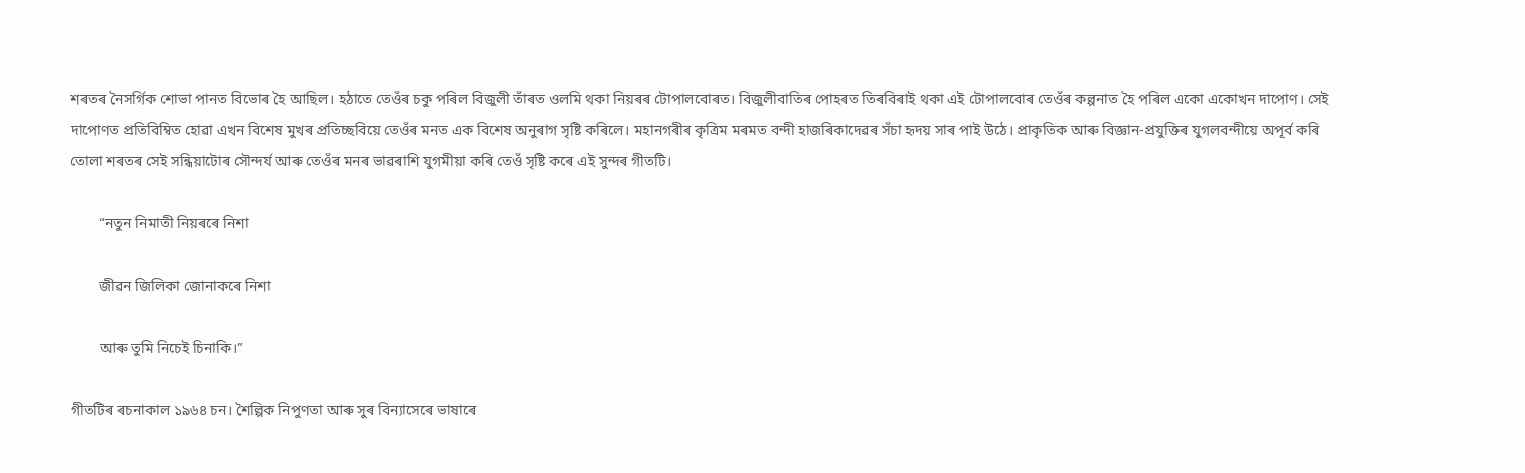শৰতৰ নৈসৰ্গিক শোভা পানত বিভোৰ হৈ আছিল। হঠাতে তেওঁৰ চকু পৰিল বিজুলী তাঁৰত ওলমি থকা নিয়ৰৰ টোপালবোৰত। বিজুলীবাতিৰ পোহৰত তিৰবিৰাই থকা এই টোপালবোৰ তেওঁৰ কল্পনাত হৈ পৰিল একো একোখন দাপোণ। সেই দাপোণত প্ৰতিবিম্বিত হোৱা এখন বিশেষ মুখৰ প্ৰতিচ্ছবিয়ে তেওঁৰ মনত এক বিশেষ অনুৰাগ সৃষ্টি কৰিলে। মহানগৰীৰ কৃত্ৰিম মৰমত বন্দী হাজৰিকাদেৱৰ সঁচা হৃদয় সাৰ পাই উঠে। প্ৰাকৃতিক আৰু বিজ্ঞান-প্ৰযুক্তিৰ যুগলবন্দীয়ে অপূৰ্ব কৰি তোলা শৰতৰ সেই সন্ধিয়াটোৰ সৌন্দৰ্য আৰু তেওঁৰ মনৰ ভাৱৰাশি যুগমীয়া কৰি তেওঁ সৃষ্টি কৰে এই সুন্দৰ গীতটি।

        “নতুন নিমাতী নিয়ৰৰে নিশা

        জীৱন জিলিকা জোনাকৰে নিশা

        আৰু তুমি নিচেই চিনাকি।”

গীতটিৰ ৰচনাকাল ১৯৬৪ চন। শৈল্পিক নিপুণতা আৰু সুৰ বিন্যাসেৰে ভাষাৰে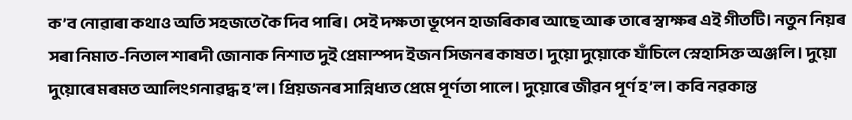ক’ব নোৱাৰা কথাও অতি সহজতে কৈ দিব পাৰি। সেই দক্ষতা ভূপেন হাজৰিকাৰ আছে আৰু তাৰে স্বাক্ষৰ এই গীতটি। নতুন নিয়ৰ সৰা নিমাত-নিতাল শাৰদী জোনাক নিশাত দুই প্ৰেমাস্পদ ইজন সিজনৰ কাষত। দুয়ো দুয়োকে যাঁচিলে স্নেহাসিক্ত অঞ্জলি। দুয়ো দুয়োৰে মৰমত আলিংগনাৱদ্ধ হ’ল। প্ৰিয়জনৰ সান্নিধ্যত প্ৰেমে পূৰ্ণতা পালে। দুয়োৰে জীৱন পূৰ্ণ হ’ল। কবি নৱকান্ত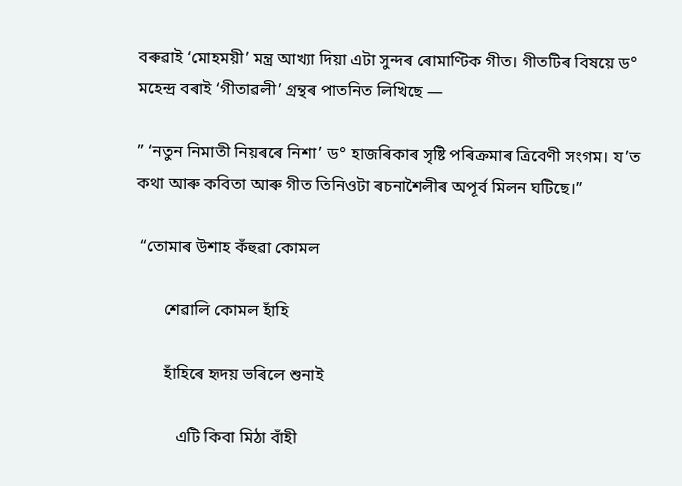বৰুৱাই ‘মোহময়ী’ মন্ত্ৰ আখ্যা দিয়া এটা সুন্দৰ ৰোমাণ্টিক গীত। গীতটিৰ বিষয়ে ড° মহেন্দ্ৰ বৰাই ‘গীতাৱলী’ গ্ৰন্থৰ পাতনিত লিখিছে —

” ‘নতুন নিমাতী নিয়ৰৰে নিশা’ ড° হাজৰিকাৰ সৃষ্টি পৰিক্ৰমাৰ ত্ৰিবেণী সংগম। য’ত কথা আৰু কবিতা আৰু গীত তিনিওটা ৰচনাশৈলীৰ অপূৰ্ব মিলন ঘটিছে।”

 “তোমাৰ উশাহ কঁহুৱা কোমল

       শেৱালি কোমল হাঁহি

       হাঁহিৰে হৃদয় ভৰিলে শুনাই

          এটি কিবা মিঠা বাঁহী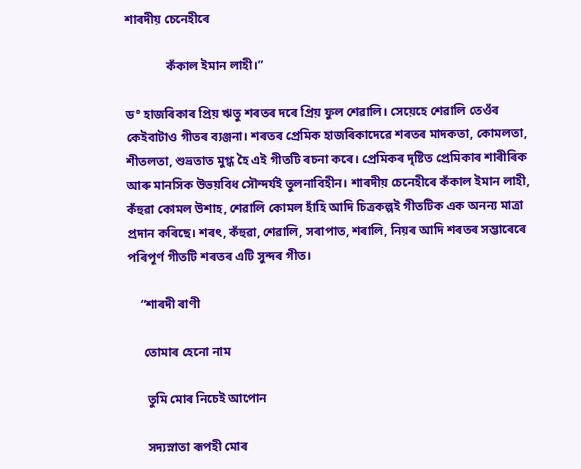শাৰদীয় চেনেহীৰে

             কঁকাল ইমান লাহী।”

ড° হাজৰিকাৰ প্ৰিয় ঋতু শৰতৰ দৰে প্ৰিয় ফুল শেৱালি। সেয়েহে শেৱালি তেওঁৰ কেইবাটাও গীতৰ ব্যঞ্জনা। শৰতৰ প্ৰেমিক হাজৰিকাদেৱে শৰতৰ মাদকতা, কোমলতা, শীতলতা, শুভ্ৰতাত মুগ্ধ হৈ এই গীতটি ৰচনা কৰে। প্ৰেমিকৰ দৃষ্টিত প্ৰেমিকাৰ শাৰীৰিক আৰু মানসিক উভয়বিধ সৌন্দৰ্যই তুলনাবিহীন। শাৰদীয় চেনেহীৰে কঁকাল ইমান লাহী, কঁহুৱা কোমল উশাহ, শেৱালি কোমল হাঁহি আদি চিত্ৰকল্পই গীতটিক এক অনন্য মাত্ৰা প্ৰদান কৰিছে। শৰৎ, কঁহুৱা, শেৱালি, সৰাপাত, শৰালি, নিয়ৰ আদি শৰতৰ সম্ভাৰেৰে পৰিপূৰ্ণ গীতটি শৰতৰ এটি সুন্দৰ গীত।

    “শাৰদী ৰাণী

     তোমাৰ হেনো নাম

      তুমি মোৰ নিচেই আপোন

      সদ্যস্নাতা ৰূপহী মোৰ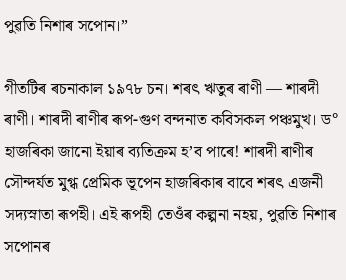পুৱতি নিশাৰ সপোন।”

গীতটিৰ ৰচনাকাল ১৯৭৮ চন। শৰৎ ঋতুৰ ৰাণী — শাৰদী ৰাণী। শাৰদী ৰাণীৰ ৰূপ-গুণ বন্দনাত কবিসকল পঞ্চমুখ। ড° হাজৰিকা জানো ইয়াৰ ব্যতিক্ৰম হ’ব পাৰে! শাৰদী ৰাণীৰ সৌন্দৰ্যত মুগ্ধ প্ৰেমিক ভূপেন হাজৰিকাৰ বাবে শৰৎ এজনী সদ্যস্নাতা ৰূপহী। এই ৰূপহী তেওঁৰ কল্পনা নহয়, পুৱতি নিশাৰ সপোনৰ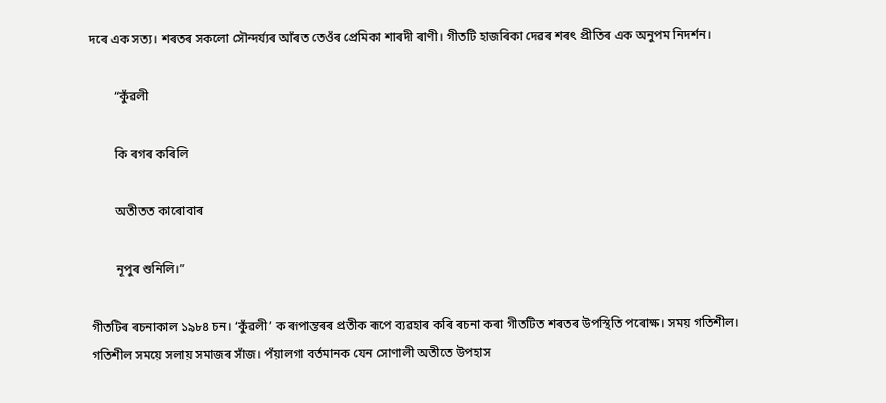দৰে এক সত্য। শৰতৰ সকলো সৌন্দৰ্য্যৰ আঁৰত তেওঁৰ প্ৰেমিকা শাৰদী ৰাণী। গীতটি হাজৰিকা দেৱৰ শৰৎ প্ৰীতিৰ এক অনুপম নিদৰ্শন।

        “কুঁৱলী

        কি ৰগৰ কৰিলি

        অতীতত কাৰোবাৰ

        নূপুৰ শুনিলি।”

গীতটিৰ ৰচনাকাল ১৯৮৪ চন। ‘কুঁৱলী’ ক ৰূপান্তৰৰ প্ৰতীক ৰূপে ব্যৱহাৰ কৰি ৰচনা কৰা গীতটিত শৰতৰ উপস্থিতি পৰোক্ষ।‌ সময় গতিশীল। গতিশীল সময়ে সলায় সমাজৰ সাঁজ। পঁয়ালগা বৰ্তমানক যেন সোণালী অতীতে উপহাস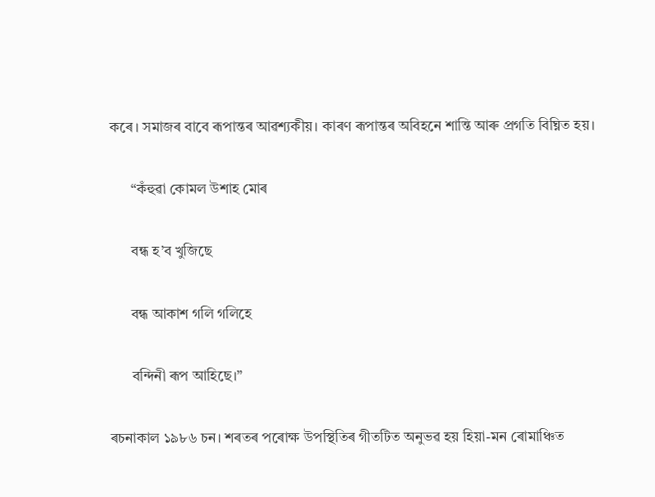কৰে। সমাজৰ বাবে ৰূপান্তৰ আৱশ্যকীয়। কাৰণ ৰূপান্তৰ অবিহনে শান্তি আৰু প্ৰগতি বিঘ্নিত হয়।

      “কঁহুৱা কোমল উশাহ মোৰ

      বন্ধ হ’ব খুজিছে

      বন্ধ আকাশ গলি গলিহে

      বন্দিনী ৰূপ আহিছে।”

ৰচনাকাল ১৯৮৬ চন। শৰতৰ পৰোক্ষ উপস্থিতিৰ গীতটিত অনুভৱ হয় হিয়া-মন ৰোমাঞ্চিত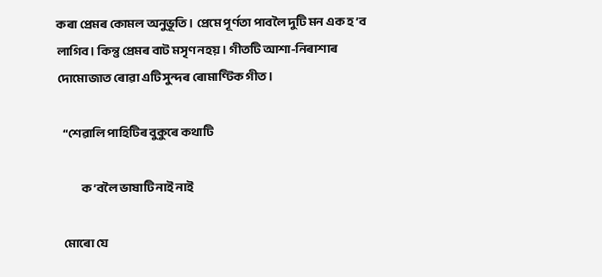কৰা প্ৰেমৰ কোমল অনুভূতি। প্ৰেমে পূৰ্ণতা পাবলৈ দুটি মন এক হ’ব লাগিব। কিন্তু প্ৰেমৰ বাট মসৃণ নহয়। গীতটি আশা-নিৰাশাৰ দোমোজাত ৰোৱা এটি সুন্দৰ ৰোমাণ্টিক গীত।

   “শেৱালি পাহিটিৰ বুকুৰে কথাটি

            ক’বলৈ ভাষাটি নাই নাই

   মোৰো যে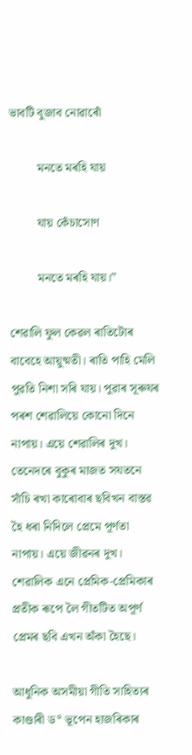ভাবটি বুজাব নোৱাৰোঁ

         মনতে মৰহি যায়

         যায় কেঁচাসোণ

         মনতে মৰহি যায়।”

শেৱালি ফুল কেৱল ৰাতিটোৰ বাবেহে আয়ুষ্মতী। ৰাতি পাহি মেলি পুৱতি নিশা সৰি যায়। পুৱাৰ সূৰুযৰ পৰশ শেৱালিয়ে কোনো দিনে নাপায়। এয়ে শেৱালিৰ দুখ। তেনেদৰে বুকুৰ মাজত সযতনে সাঁচি ৰখা কাৰোবাৰ ছবিখন বাস্তৱ হৈ ধৰা নিদিলে প্ৰেমে পূৰ্ণতা নাপায়। এয়ে জীৱনৰ দুখ। শেৱালিক এনে প্ৰেমিক-প্ৰেমিকাৰ প্ৰতীক ৰূপে লৈ গীতটিত অপূৰ্ণ প্ৰেমৰ ছবি এখন অঁকা হৈছে।

আধুনিক অসমীয়া গীতি সাহিত্যৰ কাণ্ডাৰী ড° ভূপেন হাজৰিকাৰ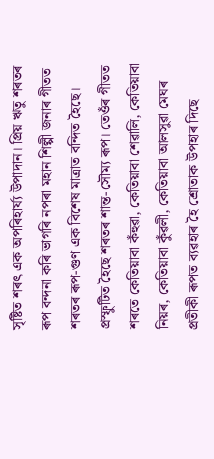সৃষ্টিত শৰৎ এক অপৰিহাৰ্য্য উপাদান। প্ৰিয় ঋতু শৰতৰ ৰূপ বন্দনা কৰি ভাগৰি নপৰা মহান শিল্পী জনাৰ গীতত শৰতৰ ৰূপ-গুণ এক বিশেষ মাত্ৰাত বন্দিত হৈছে। প্ৰস্ফুটিত হৈছে শৰতৰ শান্ত-সৌম্য ৰূপ। তেওঁৰ গীতত শৰতে কেতিয়াবা কঁহুৱা, কেতিয়াবা শেৱালি, কেতিয়াবা নিয়ৰ, কেতিয়াবা কুঁৱলী, কেতিয়াবা আলসুৱা মেঘৰ প্ৰতীকী ৰূপত ব্যৱহাৰ হৈ শ্ৰোতাক উপহাৰ দিছে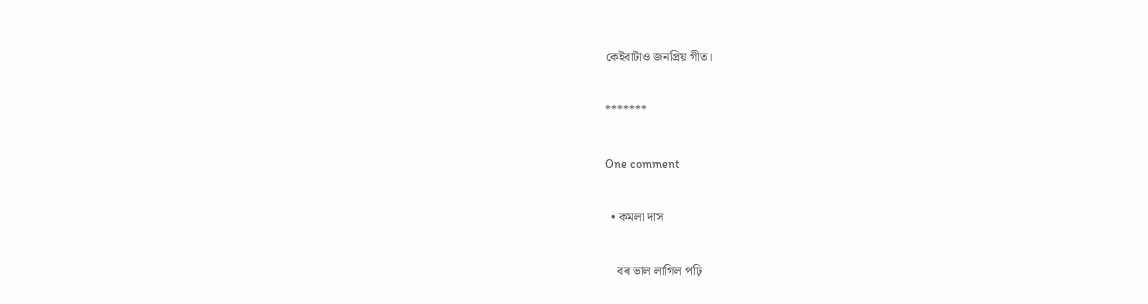কেইবাটাও জনপ্ৰিয় গীত।

*******

One comment

  • কমলা দাস

    বৰ ভাল লাগিল পঢ়ি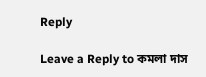Reply

Leave a Reply to কমলা দাস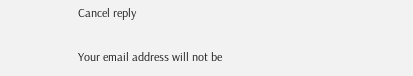Cancel reply

Your email address will not be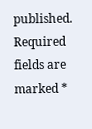published. Required fields are marked *